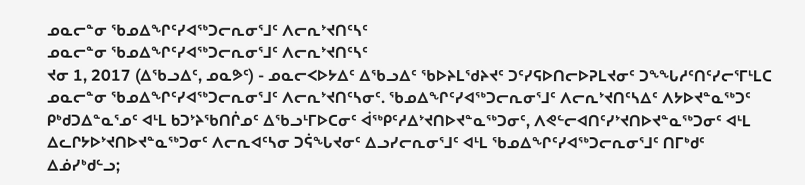ᓄᓇᓕᓐᓂ ᖃᓄᐃᖏᑦᓯᐊᖅᑐᓕᕆᓂᕐᒧᑦ ᐱᓕᕆᔾᔪᑎᑦᓴᑦ
ᓄᓇᓕᓐᓂ ᖃᓄᐃᖏᑦᓯᐊᖅᑐᓕᕆᓂᕐᒧᑦ ᐱᓕᕆᔾᔪᑎᑦᓴᑦ
ᔪᓂ 1, 2017 (ᐃᖃᓗᐃᑦ, ᓄᓇᕗᑦ) - ᓄᓇᓕᐸᐅᔭᐃᑦ ᐃᖃᓗᐃᑦ ᖃᐅᔨᒪᖁᔨᔪᑦ ᑐᑦᓯᕋᐅᑎᓕᐅᕈᒪᔪᓂᑦ ᑐᖕᖓᓱᑦᑎᑦᓯᓕᕐᒥᒻᒪᑕ ᓄᓇᓕᓐᓂ ᖃᓄᐃᖏᑦᓯᐊᖅᑐᓕᕆᓂᕐᒧᑦ ᐱᓕᕆᔾᔪᑎᑦᓴᓂᑦ. ᖃᓄᐃᖏᑦᓯᐊᖅᑐᓕᕆᓂᕐᒧᑦ ᐱᓕᕆᔾᔪᑎᑦᓴᐃᑦ ᐱᔭᐅᔪᓐᓇᖅᑐᑦ ᑭᒃᑯᑐᐃᓐᓇᕐᓄᑦ ᐊᒻᒪ ᑲᑐᔾᔨᖃᑎᒌᓄᑦ ᐃᖃᓗᒻᒥᐅᑕᓂᑦ ᐋᖅᑭᑦᓱᐃᔾᔪᑎᐅᔪᓐᓇᖅᑐᓂᑦ, ᐱᕙᓪᓕᐊᑎᑦᓯᔾᔪᑎᐅᔪᓐᓇᖅᑐᓂᑦ ᐊᒻᒪ ᐃᓚᒋᔭᐅᔾᔪᑎᐅᔪᓐᓇᖅᑐᓂᑦ ᐱᓕᕆᐊᑦᓴᓂ ᑐᕌᖓᔪᓂᑦ ᐃᓗᓯᓕᕆᓂᕐᒧᑦ ᐊᒻᒪ ᖃᓄᐃᖏᑦᓯᐊᖅᑐᓕᕆᓂᕐᒧᑦ ᑎᒥᒃᑯᑦ ᐃᓅᓯᒃᑯᓪᓗ;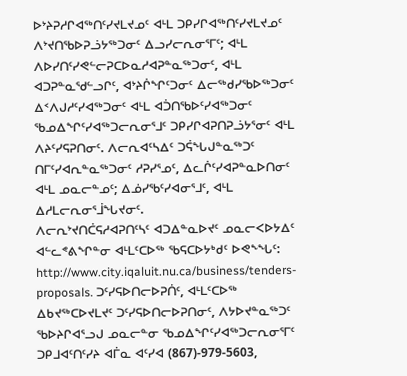ᐅᔾᔨᕈᓱᒋᐊᖅᑎᑦᓯᔪᒪᔪᓄᑦ ᐊᒻᒪ ᑐᑭᓯᒋᐊᖅᑎᑦᓯᔪᒪᔪᓄᑦ ᐱᔾᔪᑎᖃᐅᕈᓘᔭᖅᑐᓂᑦ ᐃᓗᓯᓕᕆᓂᕐᒥᑦ; ᐊᒻᒪ ᐱᐅᓯᑎᑦᓯᕙᓪᓕᕈᑕᐅᓇᓱᐊᕈᓐᓇᖅᑐᓂᑦ, ᐊᒻᒪ ᐊᑐᕈᓐᓇᖁᓪᓗᒋᑦ, ᐊᔾᔨᒌᖏᑦᑐᓂᑦ ᐃᓕᖅᑯᓯᖃᐅᖅᑐᓂᑦ ᐃᑉᐱᒍᓱᑦᓯᐊᖅᑐᓂᑦ ᐊᒻᒪ ᐊᑑᑎᖃᐅᑦᓯᐊᖅᑐᓂᑦ ᖃᓄᐃᖏᑦᓯᐊᖅᑐᓕᕆᓂᕐᒧᑦ ᑐᑭᓯᒋᐊᕈᑎᕈᓘᔭᕐᓂᑦ ᐊᒻᒪ ᐱᔨᑦᓯᕋᕈᑎᓂᑦ. ᐱᓕᕆᐊᑦᓴᐃᑦ ᑐᕌᖓᒍᓐᓇᖅᑐᑦ ᑎᒥᑦᓯᐊᕆᓐᓇᖅᑐᓂᑦ ᓱᕈᓯᕐᓄᑦ, ᐃᓚᒌᑦᓯᐊᕈᓐᓇᐅᑎᓂᑦ ᐊᒻᒪ ᓄᓇᓕᓐᓄᑦ; ᐃᓅᓯᖃᑦᓯᐊᓂᕐᒧᑦ, ᐊᒻᒪ ᐃᓱᒪᓕᕆᓂᕐᒨᖓᔪᓂᑦ.
ᐱᓕᕆᔾᔪᑎᑖᕋᓱᐊᕈᑎᑦᓴᑦ ᐊᑐᐃᓐᓇᐅᔪᑦ ᓄᓇᓕᐸᐅᔭᐃᑦ ᐊᓪᓚᕝᕕᖏᓐᓂ ᐊᒻᒪᑦᑕᐅᖅ ᖃᕋᑕᐅᔭᒃᑯᑦ ᐅᕙᖕᖓᑦ: http://www.city.iqaluit.nu.ca/business/tenders-proposals. ᑐᑦᓯᕋᐅᑎᓕᐅᕈᑏᑦ, ᐊᒻᒪᑦᑕᐅᖅ ᐃᑲᔪᖅᑕᐅᔪᒪᔪᑦ ᑐᑦᓯᕋᐅᑎᓕᐅᕈᑎᓂᑦ, ᐱᔭᐅᔪᓐᓇᖅᑐᑦ ᖃᐅᔨᒋᐊᕐᓗᒍ ᓄᓇᓕᓐᓂ ᖃᓄᐃᖏᑦᓯᐊᖅᑐᓕᕆᓂᕐᒥᑦ ᑐᑭᒧᐊᑦᑎᑦᓯᔨ ᐊᒦᓇ ᐊᑦᓯᐊ (867)-979-5603,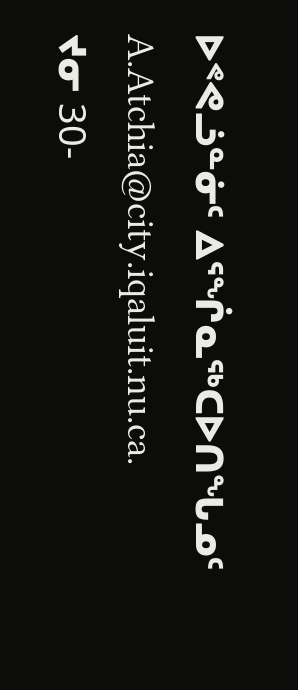ᐅᕝᕙᓘᓐᓃᑦ ᐃᕐᖐᓇᖅᑕᐅᑎᖓᓄᑦ A.Atchia@city.iqaluit.nu.ca.
ᔪᓂ 30-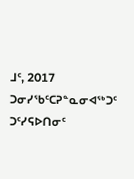ᒧᑦ, 2017 ᑐᓂᓯᖃᑦᑕᕈᓐᓇᓂᐊᖅᑐᑦ ᑐᑦᓯᕋᐅᑎᓂᑦ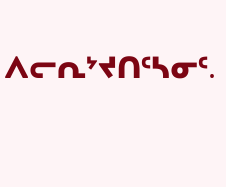ᐱᓕᕆᔾᔪᑎᑦᓴᓂᑦ.